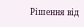Рішення від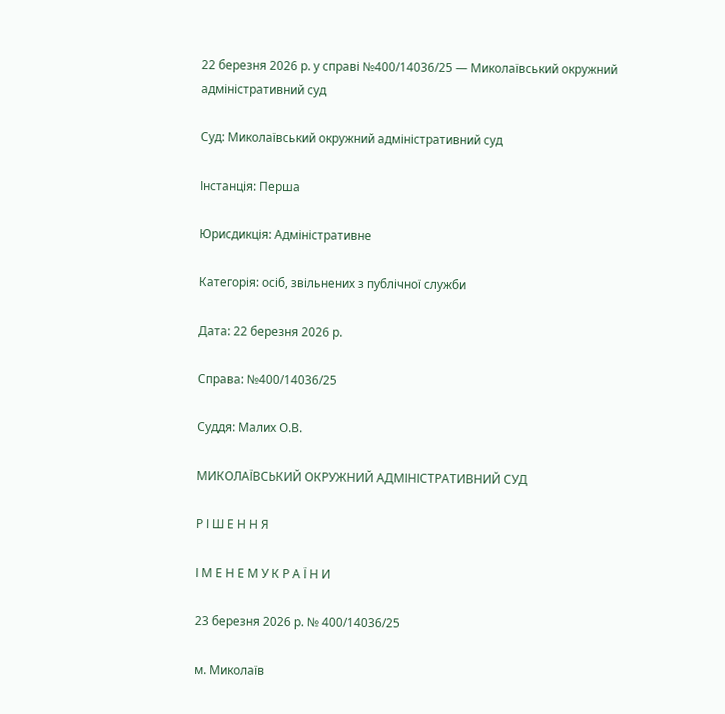22 березня 2026 р. у справі №400/14036/25 — Миколаївський окружний адміністративний суд

Суд: Миколаївський окружний адміністративний суд

Інстанція: Перша

Юрисдикція: Адміністративне

Категорія: осіб, звільнених з публічної служби

Дата: 22 березня 2026 р.

Справа: №400/14036/25

Суддя: Малих О.В.

МИКОЛАЇВСЬКИЙ ОКРУЖНИЙ АДМІНІСТРАТИВНИЙ СУД

Р І Ш Е Н Н Я

І М Е Н Е М У К Р А Ї Н И

23 березня 2026 р. № 400/14036/25

м. Миколаїв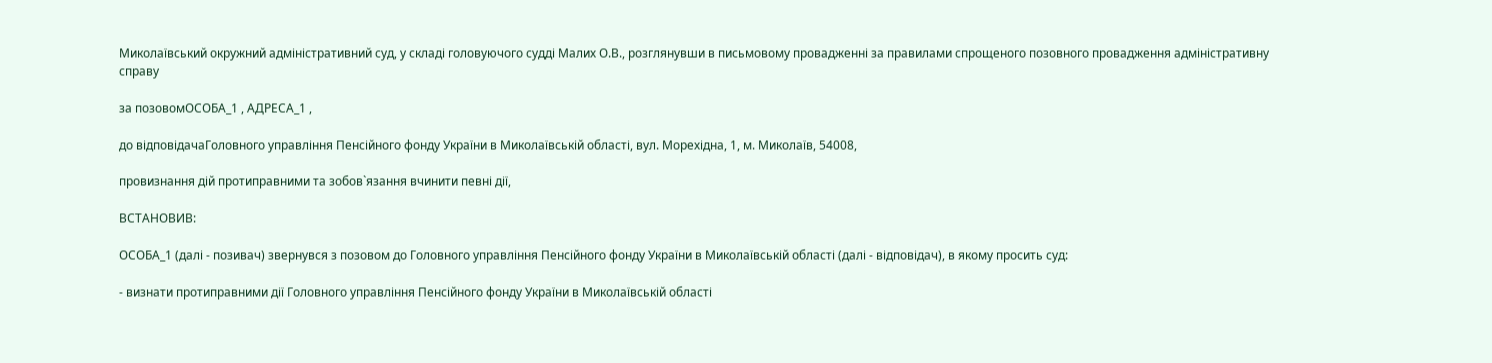Миколаївський окружний адміністративний суд, у складі головуючого судді Малих О.В., розглянувши в письмовому провадженні за правилами спрощеного позовного провадження адміністративну справу

за позовомОСОБА_1 , АДРЕСА_1 ,

до відповідачаГоловного управління Пенсійного фонду України в Миколаївській області, вул. Морехідна, 1, м. Миколаїв, 54008,

провизнання дій протиправними та зобов`язання вчинити певні дії,

ВСТАНОВИВ:

ОСОБА_1 (далі - позивач) звернувся з позовом до Головного управління Пенсійного фонду України в Миколаївській області (далі - відповідач), в якому просить суд:

- визнати протиправними дії Головного управління Пенсійного фонду України в Миколаївській області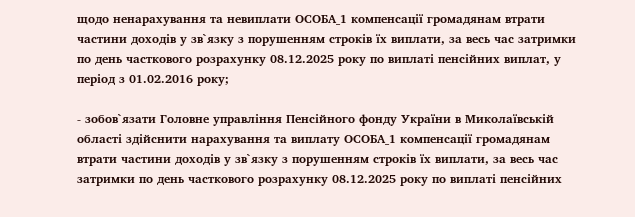щодо ненарахування та невиплати ОСОБА_1 компенсації громадянам втрати частини доходів у зв`язку з порушенням строків їх виплати, за весь час затримки по день часткового розрахунку 08.12.2025 року по виплаті пенсійних виплат, у період з 01.02.2016 року;

- зобов`язати Головне управління Пенсійного фонду України в Миколаївській області здійснити нарахування та виплату ОСОБА_1 компенсації громадянам втрати частини доходів у зв`язку з порушенням строків їх виплати, за весь час затримки по день часткового розрахунку 08.12.2025 року по виплаті пенсійних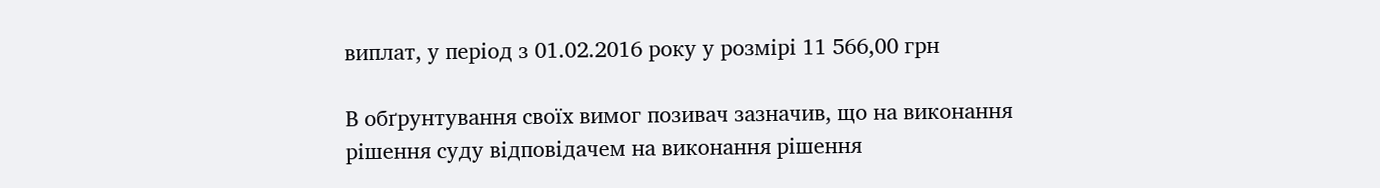виплат, у період з 01.02.2016 року у розмірі 11 566,00 грн

В обґрунтування своїх вимог позивач зазначив, що на виконання рішення суду відповідачем на виконання рішення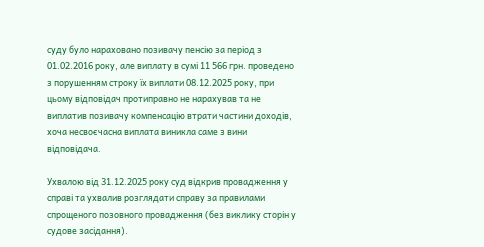суду було нараховано позивачу пенсію за період з 01.02.2016 року, але виплату в сумі 11 566 грн. проведено з порушенням строку їх виплати 08.12.2025 року, при цьому відповідач протиправно не нарахував та не виплатив позивачу компенсацію втрати частини доходів, хоча несвоєчасна виплата виникла саме з вини відповідача.

Ухвалою від 31.12.2025 року суд відкрив провадження у справі та ухвалив розглядати справу за правилами спрощеного позовного провадження (без виклику сторін у судове засідання).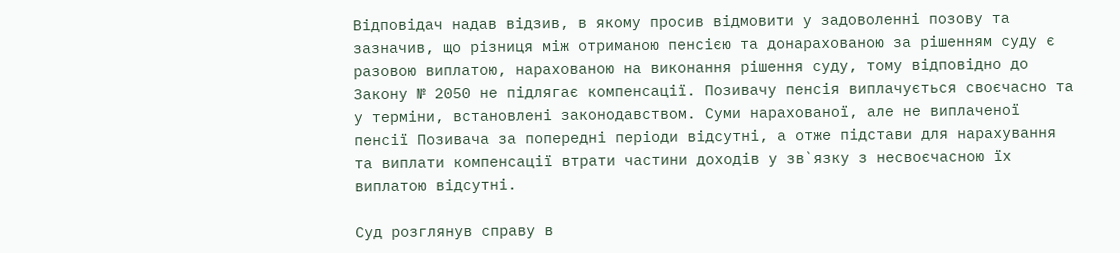Відповідач надав відзив, в якому просив відмовити у задоволенні позову та зазначив, що різниця між отриманою пенсією та донарахованою за рішенням суду є разовою виплатою, нарахованою на виконання рішення суду, тому відповідно до Закону № 2050 не підлягає компенсації. Позивачу пенсія виплачується своєчасно та у терміни, встановлені законодавством. Суми нарахованої, але не виплаченої пенсії Позивача за попередні періоди відсутні, а отже підстави для нарахування та виплати компенсації втрати частини доходів у зв`язку з несвоєчасною їх виплатою відсутні.

Суд розглянув справу в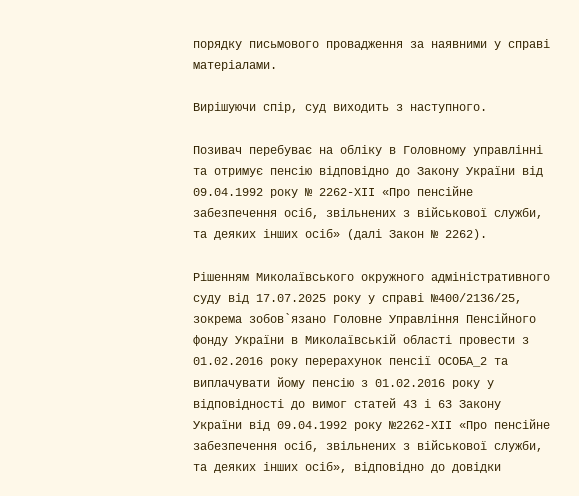порядку письмового провадження за наявними у справі матеріалами.

Вирішуючи спір, суд виходить з наступного.

Позивач перебуває на обліку в Головному управлінні та отримує пенсію відповідно до Закону України від 09.04.1992 року № 2262-ХІІ «Про пенсійне забезпечення осіб, звільнених з військової служби, та деяких інших осіб» (далі Закон № 2262).

Рішенням Миколаївського окружного адміністративного суду від 17.07.2025 року у справі №400/2136/25, зокрема зобов`язано Головне Управління Пенсійного фонду України в Миколаївській області провести з 01.02.2016 року перерахунок пенсії ОСОБА_2 та виплачувати йому пенсію з 01.02.2016 року у відповідності до вимог статей 43 і 63 Закону України від 09.04.1992 року №2262-ХІІ «Про пенсійне забезпечення осіб, звільнених з військової служби, та деяких інших осіб», відповідно до довідки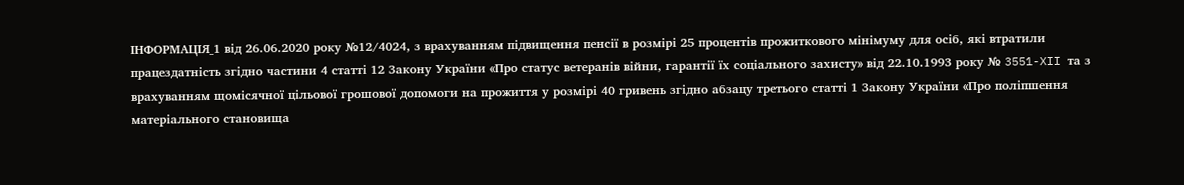ІНФОРМАЦІЯ_1 від 26.06.2020 року №12/4024, з врахуванням підвищення пенсії в розмірі 25 процентів прожиткового мінімуму для осіб, які втратили працездатність згідно частини 4 статті 12 Закону України «Про статус ветеранів війни, гарантії їх соціального захисту» від 22.10.1993 року № 3551-XII та з врахуванням щомісячної цільової грошової допомоги на прожиття у розмірі 40 гривень згідно абзацу третього статті 1 Закону України «Про поліпшення матеріального становища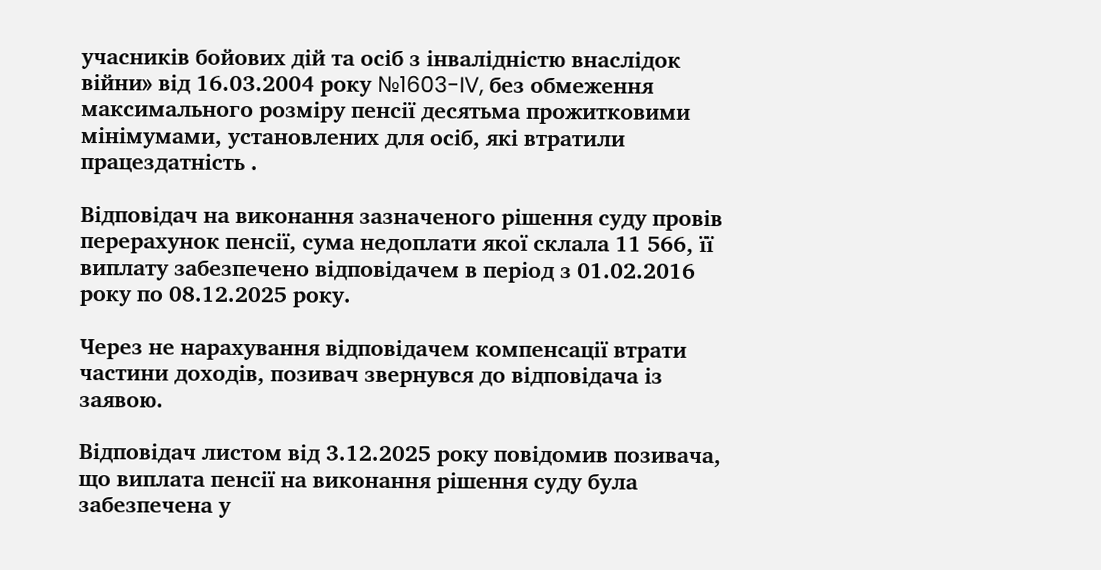учасників бойових дій та осіб з інвалідністю внаслідок війни» від 16.03.2004 року №1603-IV, без обмеження максимального розміру пенсії десятьма прожитковими мінімумами, установлених для осіб, які втратили працездатність .

Відповідач на виконання зазначеного рішення суду провів перерахунок пенсії, сума недоплати якої склала 11 566, її виплату забезпечено відповідачем в період з 01.02.2016 року по 08.12.2025 року.

Через не нарахування відповідачем компенсації втрати частини доходів, позивач звернувся до відповідача із заявою.

Відповідач листом від 3.12.2025 року повідомив позивача, що виплата пенсії на виконання рішення суду була забезпечена у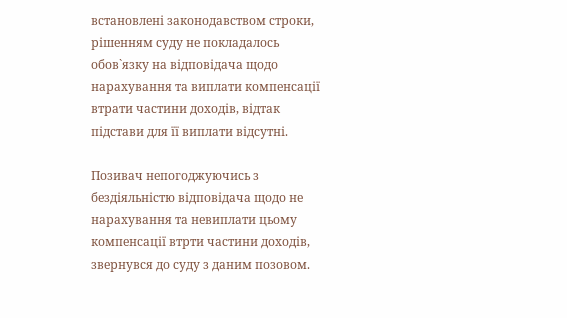встановлені законодавством строки, рішенням суду не покладалось обов`язку на відповідача щодо нарахування та виплати компенсації втрати частини доходів, відтак підстави для її виплати відсутні.

Позивач непогоджуючись з бездіяльністю відповідача щодо не нарахування та невиплати цьому компенсації втрти частини доходів, звернувся до суду з даним позовом.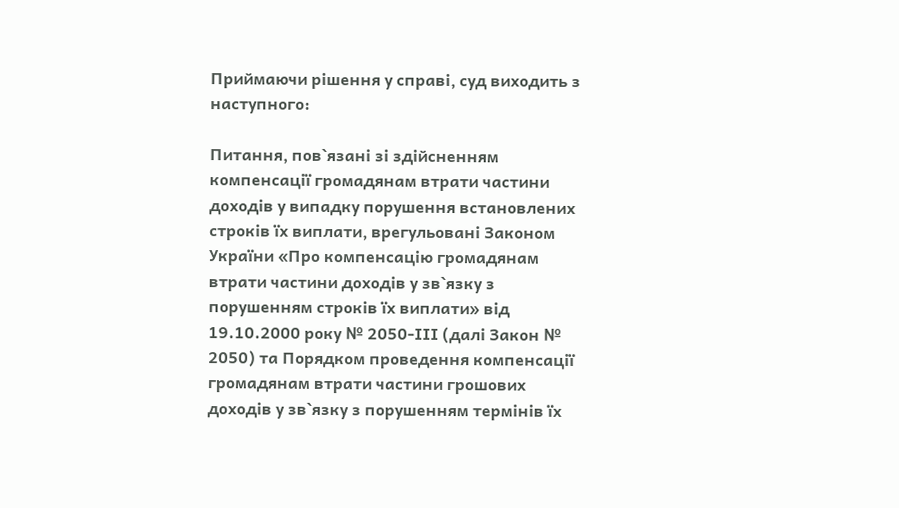Приймаючи рішення у справі, суд виходить з наступного:

Питання, пов`язані зі здійсненням компенсації громадянам втрати частини доходів у випадку порушення встановлених строків їх виплати, врегульовані Законом України «Про компенсацію громадянам втрати частини доходів у зв`язку з порушенням строків їх виплати» від 19.10.2000 року № 2050-ІІІ (далі Закон № 2050) та Порядком проведення компенсації громадянам втрати частини грошових доходів у зв`язку з порушенням термінів їх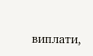виплати,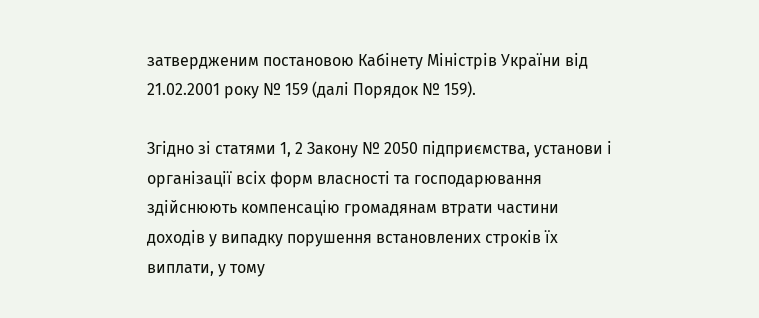затвердженим постановою Кабінету Міністрів України від 21.02.2001 року № 159 (далі Порядок № 159).

Згідно зі статями 1, 2 Закону № 2050 підприємства, установи і організації всіх форм власності та господарювання здійснюють компенсацію громадянам втрати частини доходів у випадку порушення встановлених строків їх виплати, у тому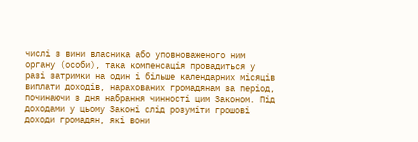числі з вини власника або уповноваженого ним органу (особи), така компенсація провадиться у разі затримки на один і більше календарних місяців виплати доходів, нарахованих громадянам за період, починаючи з дня набрання чинності цим Законом. Під доходами у цьому Законі слід розуміти грошові доходи громадян, які вони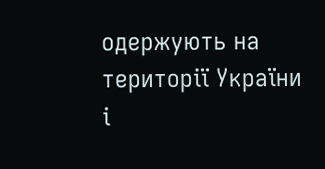одержують на території України і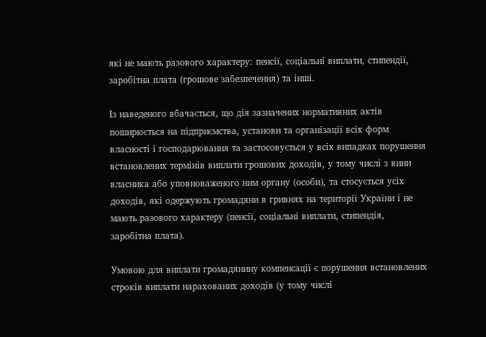які не мають разового характеру: пенсії, соціальні виплати, стипендії, заробітна плата (грошове забезпечення) та інші.

Із наведеного вбачається, що дія зазначених нормативних актів поширюється на підприємства, установи та організації всіх форм власності і господарювання та застосовується у всіх випадках порушення встановлених термінів виплати грошових доходів, у тому числі з вини власника або уповноваженого ним органу (особи), та стосується усіх доходів, які одержують громадяни в гривнях на території України і не мають разового характеру (пенсії, соціальні виплати, стипендія, заробітна плата).

Умовою для виплати громадянину компенсації є порушення встановлених строків виплати нарахованих доходів (у тому числі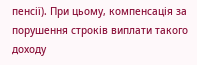пенсії). При цьому, компенсація за порушення строків виплати такого доходу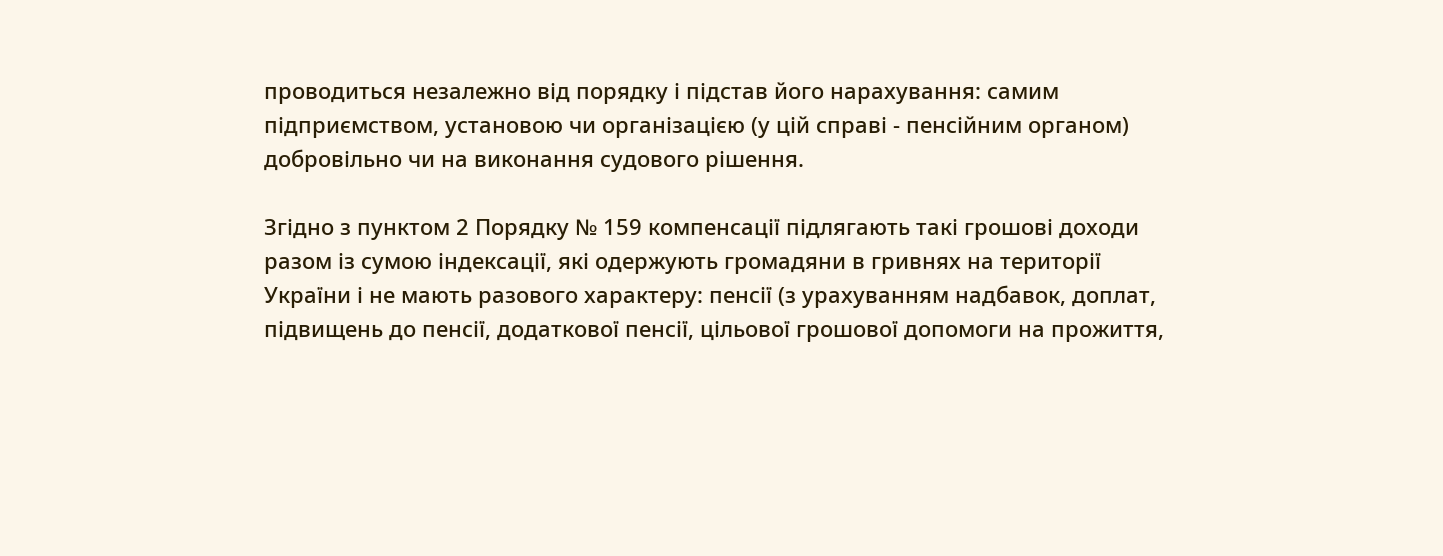проводиться незалежно від порядку і підстав його нарахування: самим підприємством, установою чи організацією (у цій справі - пенсійним органом) добровільно чи на виконання судового рішення.

Згідно з пунктом 2 Порядку № 159 компенсації підлягають такі грошові доходи разом із сумою індексації, які одержують громадяни в гривнях на території України і не мають разового характеру: пенсії (з урахуванням надбавок, доплат, підвищень до пенсії, додаткової пенсії, цільової грошової допомоги на прожиття,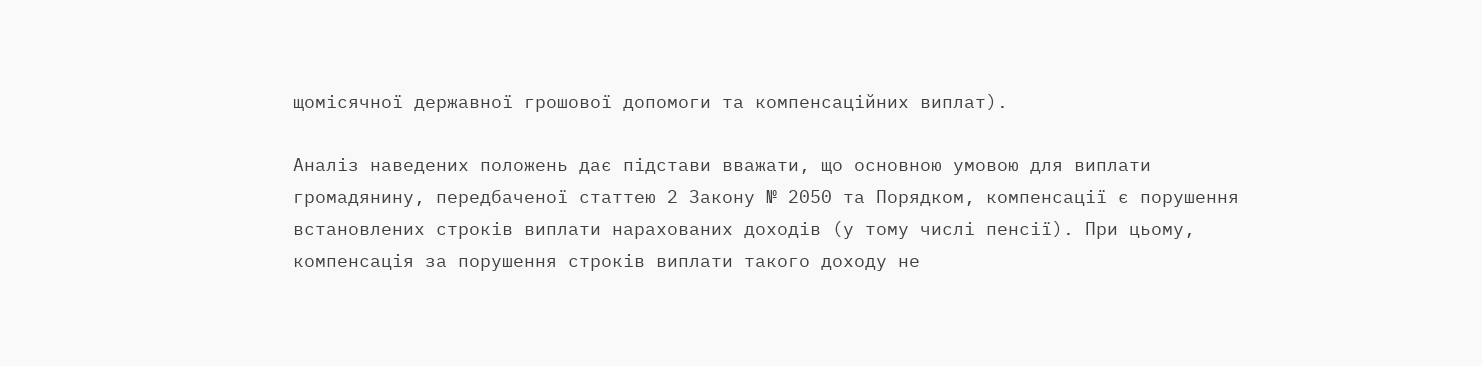щомісячної державної грошової допомоги та компенсаційних виплат).

Аналіз наведених положень дає підстави вважати, що основною умовою для виплати громадянину, передбаченої статтею 2 Закону № 2050 та Порядком, компенсації є порушення встановлених строків виплати нарахованих доходів (у тому числі пенсії). При цьому, компенсація за порушення строків виплати такого доходу не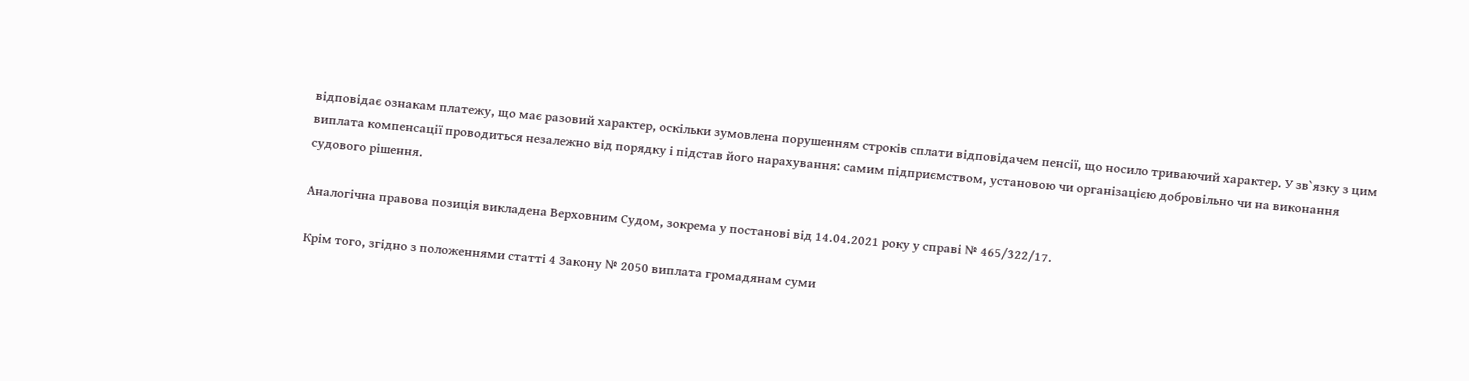відповідає ознакам платежу, що має разовий характер, оскільки зумовлена порушенням строків сплати відповідачем пенсії, що носило триваючий характер. У зв`язку з цим виплата компенсації проводиться незалежно від порядку і підстав його нарахування: самим підприємством, установою чи організацією добровільно чи на виконання судового рішення.

Аналогічна правова позиція викладена Верховним Судом, зокрема у постанові від 14.04.2021 року у справі № 465/322/17.

Крім того, згідно з положеннями статті 4 Закону № 2050 виплата громадянам суми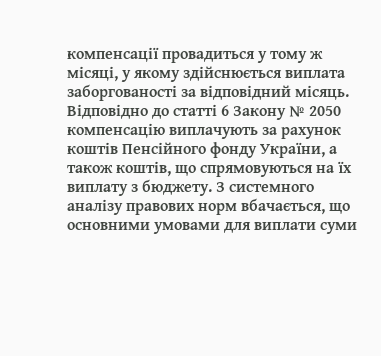компенсації провадиться у тому ж місяці, у якому здійснюється виплата заборгованості за відповідний місяць. Відповідно до статті 6 Закону № 2050 компенсацію виплачують за рахунок коштів Пенсійного фонду України, а також коштів, що спрямовуються на їх виплату з бюджету. З системного аналізу правових норм вбачається, що основними умовами для виплати суми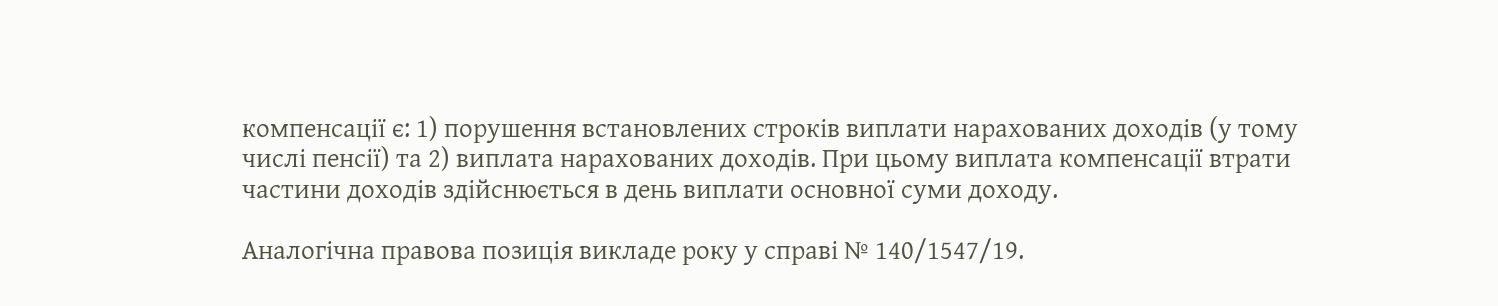компенсації є: 1) порушення встановлених строків виплати нарахованих доходів (у тому числі пенсії) та 2) виплата нарахованих доходів. При цьому виплата компенсації втрати частини доходів здійснюється в день виплати основної суми доходу.

Аналогічна правова позиція викладе року у справі № 140/1547/19.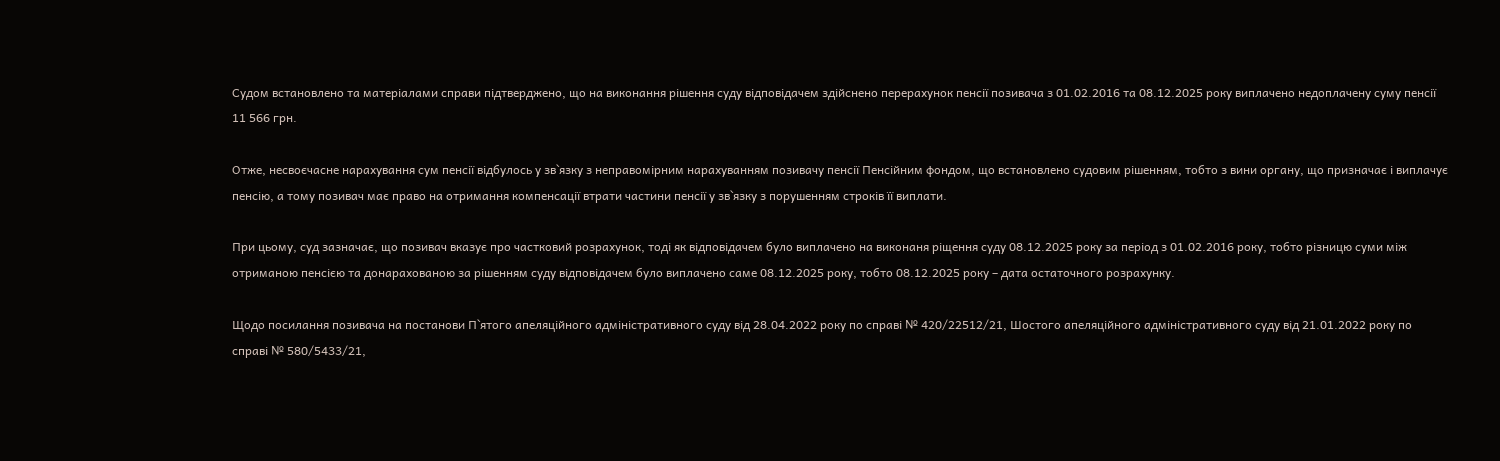Судом встановлено та матеріалами справи підтверджено, що на виконання рішення суду відповідачем здійснено перерахунок пенсії позивача з 01.02.2016 та 08.12.2025 року виплачено недоплачену суму пенсії 11 566 грн.

Отже, несвоєчасне нарахування сум пенсії відбулось у зв`язку з неправомірним нарахуванням позивачу пенсії Пенсійним фондом, що встановлено судовим рішенням, тобто з вини органу, що призначає і виплачує пенсію, а тому позивач має право на отримання компенсації втрати частини пенсії у зв`язку з порушенням строків її виплати.

При цьому, суд зазначає, що позивач вказує про частковий розрахунок, тоді як відповідачем було виплачено на виконаня ріщення суду 08.12.2025 року за період з 01.02.2016 року, тобто різницю суми між отриманою пенсією та донарахованою за рішенням суду відповідачем було виплачено саме 08.12.2025 року, тобто 08.12.2025 року – дата остаточного розрахунку.

Щодо посилання позивача на постанови П`ятого апеляційного адміністративного суду від 28.04.2022 року по справі № 420/22512/21, Шостого апеляційного адміністративного суду від 21.01.2022 року по справі № 580/5433/21,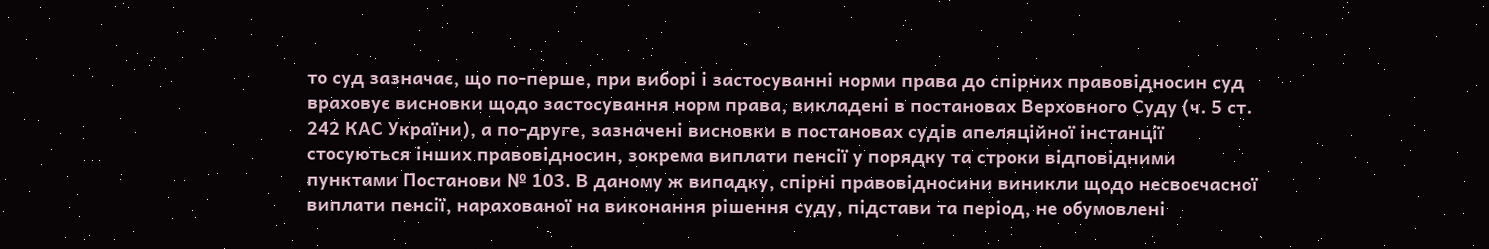то суд зазначає, що по-перше, при виборі і застосуванні норми права до спірних правовідносин суд враховує висновки щодо застосування норм права, викладені в постановах Верховного Суду (ч. 5 ст. 242 КАС України), а по-друге, зазначені висновки в постановах судів апеляційної інстанції стосуються інших правовідносин, зокрема виплати пенсії у порядку та строки відповідними пунктами Постанови № 103. В даному ж випадку, спірні правовідносини виникли щодо несвоєчасної виплати пенсії, нарахованої на виконання рішення суду, підстави та період, не обумовлені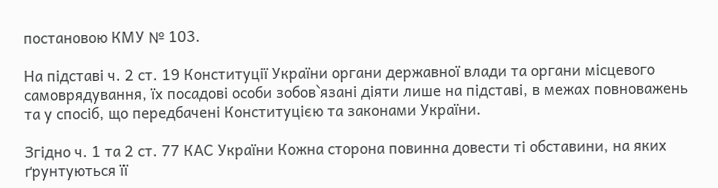постановою КМУ № 103.

На підставі ч. 2 ст. 19 Конституції України органи державної влади та органи місцевого самоврядування, їх посадові особи зобов`язані діяти лише на підставі, в межах повноважень та у спосіб, що передбачені Конституцією та законами України.

Згідно ч. 1 та 2 ст. 77 КАС України Кожна сторона повинна довести ті обставини, на яких ґрунтуються її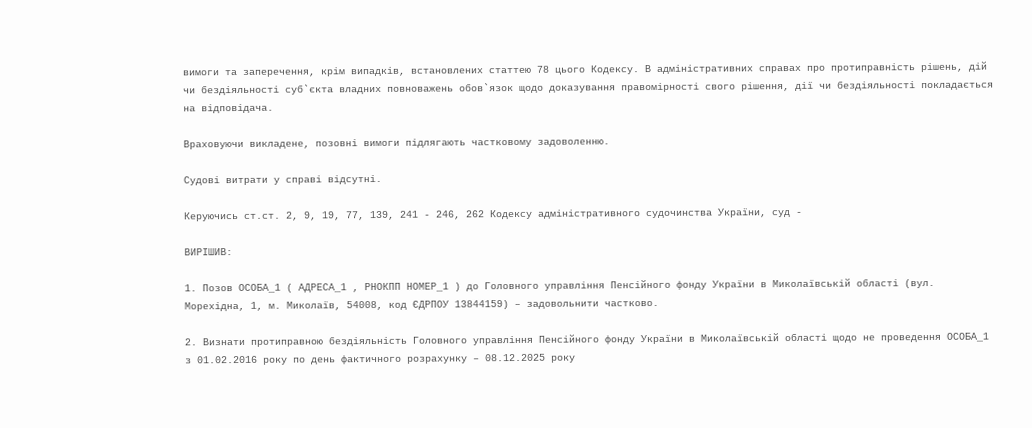вимоги та заперечення, крім випадків, встановлених статтею 78 цього Кодексу. В адміністративних справах про протиправність рішень, дій чи бездіяльності суб`єкта владних повноважень обов`язок щодо доказування правомірності свого рішення, дії чи бездіяльності покладається на відповідача.

Враховуючи викладене, позовні вимоги підлягають частковому задоволенню.

Судові витрати у справі відсутні.

Керуючись ст.ст. 2, 9, 19, 77, 139, 241 - 246, 262 Кодексу адміністративного судочинства України, суд -

ВИРІШИВ:

1. Позов ОСОБА_1 ( АДРЕСА_1 , РНОКПП НОМЕР_1 ) до Головного управління Пенсійного фонду України в Миколаївській області (вул. Морехідна, 1, м. Миколаїв, 54008, код ЄДРПОУ 13844159) – задовольнити частково.

2. Визнати протиправною бездіяльність Головного управління Пенсійного фонду України в Миколаївській області щодо не проведення ОСОБА_1 з 01.02.2016 року по день фактичного розрахунку – 08.12.2025 року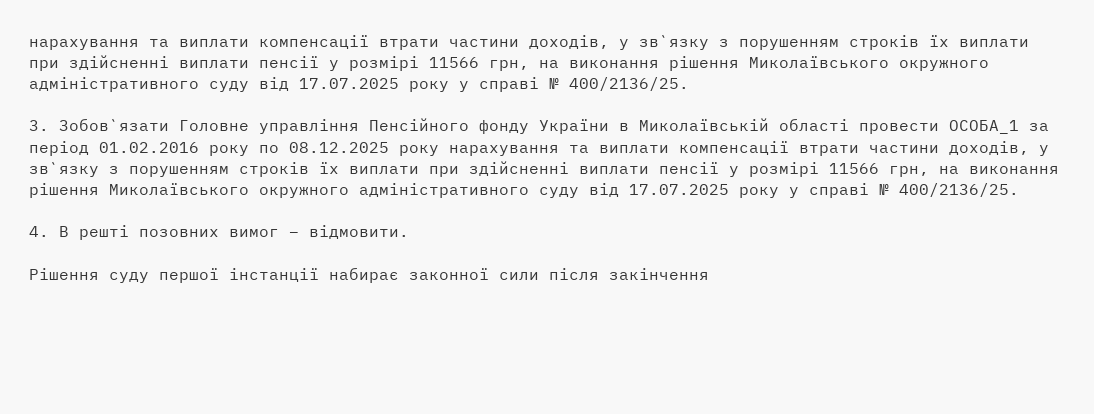нарахування та виплати компенсації втрати частини доходів, у зв`язку з порушенням строків їх виплати при здійсненні виплати пенсії у розмірі 11566 грн, на виконання рішення Миколаївського окружного адміністративного суду від 17.07.2025 року у справі № 400/2136/25.

3. Зобов`язати Головне управління Пенсійного фонду України в Миколаївській області провести ОСОБА_1 за період 01.02.2016 року по 08.12.2025 року нарахування та виплати компенсації втрати частини доходів, у зв`язку з порушенням строків їх виплати при здійсненні виплати пенсії у розмірі 11566 грн, на виконання рішення Миколаївського окружного адміністративного суду від 17.07.2025 року у справі № 400/2136/25.

4. В решті позовних вимог – відмовити.

Рішення суду першої інстанції набирає законної сили після закінчення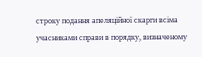строку подання апеляційної скарги всіма учасниками справи в порядку, визначеному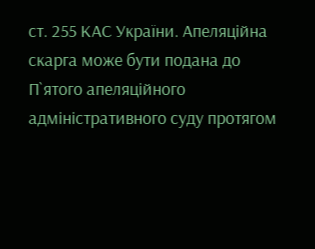ст. 255 КАС України. Апеляційна скарга може бути подана до П`ятого апеляційного адміністративного суду протягом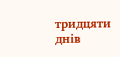тридцяти днів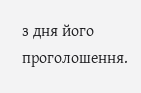з дня його проголошення.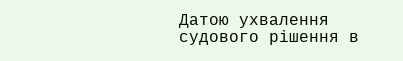Датою ухвалення судового рішення в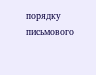порядку письмового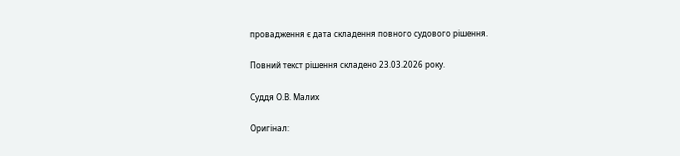провадження є дата складення повного судового рішення.

Повний текст рішення складено 23.03.2026 року.

Суддя О.В. Малих

Оригінал: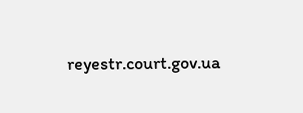reyestr.court.gov.ua